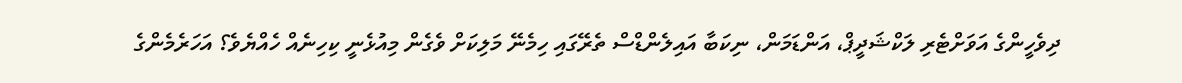ދިވެހީންގެ އަވަށްޓެރި ލަކްޝަދީޕް، އަންޑަމަން، ނިކަބާ އައިލެންޑްސް ތެރޭގައި ހިމެނޭ މަލިކަށް ވެގެން މިއުޅެނީ ކިހިނެއް ހެއްޔެވެ؟ އަހަރެމެންގެ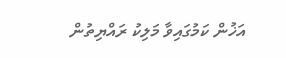އަޚުން ކަމުގައިވާ މަލިކު ރައްޔިތުން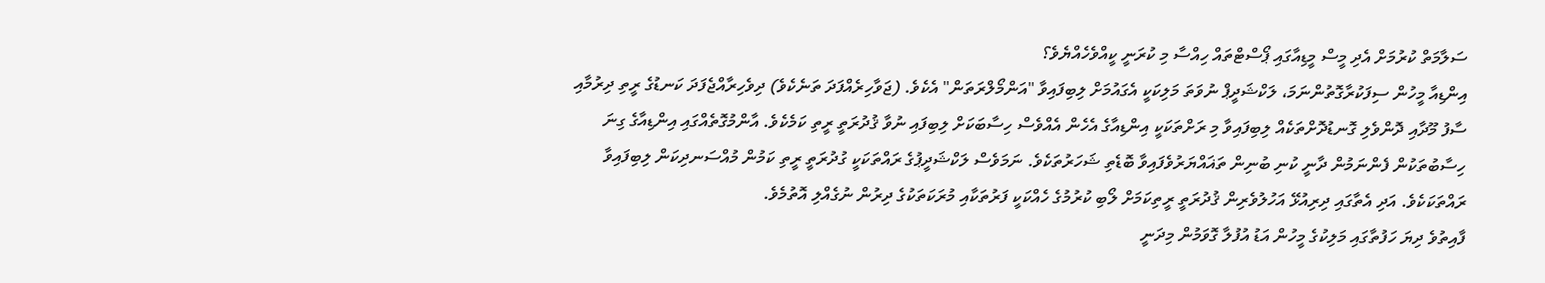ސަލާމަތް ކުރުމަށް އެދި މީސް މީޑިއާގައި ޕޯސްޓްތައް ހިއްސާ މި ކުރަނީ ކީއްވެހެއްޔެވެ؟
އިންޑިއާ މީހުން ސިފަކުރާގޮތުންނަމަ، ލަކްޝަދީޕް ނުވަތަ މަލިކަކީ އެގައުމަށް ލިބިފައިވާ "އަންމޯލްރަތަން" އެކެވެ. (ޖަވާހިރެއްފަދަ ތަނެކެވެ) ދިވެހިރާއްޖެފަދަ ކަނޑުގެ ރީތި ދިރުމާއި ސާފު މޫދާއި ދޮންވެލި ގޮނޑުދޮށްތަކެއް ލިބިފައިވާ މި ރަށްތަކަކީ އިންޑިއާގެ އެހެން އެއްވެސް ހިސާބަކަށް ލިބިފައި ނުވާ ޤުދުރަތީ ރީތި ކަމެކެވެ. އާންމުގޮތެއްގައި އިންޑިއާގެ ގިނަ ހިސާބުތަކުން ފެންނަމުން ދާނީ ކުނި ބުނިން ތަޣައްޔަރުވެފައިވާ ބޮޑެތި ޝަހަރުތަކެވެ. ނަމަވެސް ލަކްޝަދީޕުގެ ރައްތަކަކީ ގުދުރަތީ ރީތި ކަމުން މުއްސަނދިކަން ލިބިފައިވާ ރައްތަކަކެވެ. އަދި އެތާގައި ދިރިއުޅޭ އަހުލުވެރިން ޤުދުރަތީ ރީތިކަމަށް ލޯބި ކުރުމުގެ ހެއްކަކީ ފަރުތަކާއި މުރަކަތަކުގެ ދިރުން ނުގެއްލި އޮތުމެވެ.
ފާއިތުވެ ދިޔަ ހަފުތާގައި މަލިކުގެ މީހުން އަޑު އުފުލާ ގޮވަމުން މިދަނީ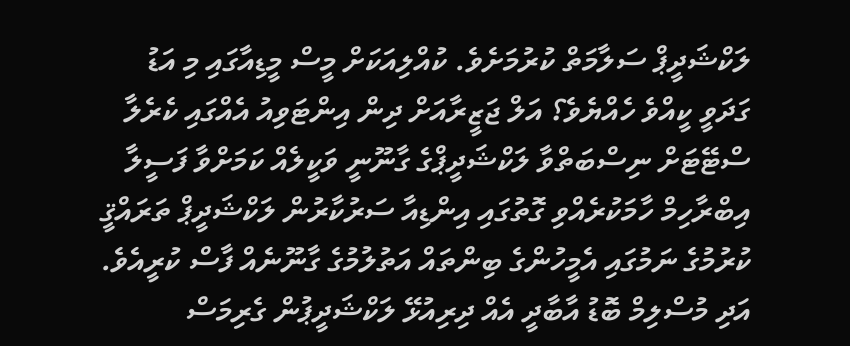ލަކްޝަދީޕް ސަލާމަތް ކުރުމަށެވެ. ކުއްލިއަކަށް މީސް މީޑިއާގައި މި އަޑު ގަދަވީ ކީއްވެ ހެއްޔެވެ؟ އަލް ޖަޒީރާއަށް ދިން އިންޓަވިއު އެއްގައި ކެރެލާ ސްޓޭޓަށް ނިސްބަތްވާ ލަކްޝަދީޕްގެ ގާނޫނީ ވަކީލެއް ކަމަށްވާ ފަސީލާ އިބްރާހިމް ހާމަކުރެއްވި ގޮތުގައި އިންޑިއާ ސަރުކާރުން ލަކްޝަދީޕް ތަރައްޤީ ކުރުމުގެ ނަމުގައި އެމީހުންގެ ބިންތައް އަތުލުމުގެ ގާނޫނެއް ފާސް ކުރީއެވެ. އަދި މުސްލިމް ބޮޑު އާބާދީ އެއް ދިރިއުޅޭ ލަކްޝަދީޕުން ގެރިމަސް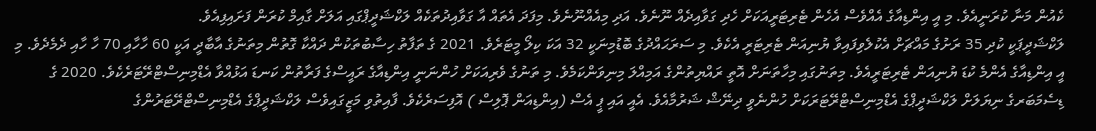ކެއުން މަނާ ކުރަނީއެވެ. މި އީ އިންޑިއާގެ އެއްވެސް އެހެން ޓެރިޓަރީއަކަށް ހެދި ގަވާއިދެއް ނޫނެވެ. އަދި މިއެއްނޫނެވެ. މިފަދަ އެތައް އާ ގަވާއިދުތަކެއް ލަކްޝަދީޕްގައި އަލަށް ގާއިމް ކުރަން ފަށައިފިއެވެ.
ލަކްޝަދީޕަކީ ކުދި 35 ރަށުގެ މައްޗަށް އެކުލެވިފައިވާ ޔުނިއަން ޓެރިޓަރީ އެކެވެ. މި ސަރަޙައްދުގެ ބޮޑުމިނަކީ 32 އަކަ ކިލޯ މީޓަރެވެ. 2021 ގެ ތަފާތު ހިސާބުތަކުން ދައްކާ ގޮތުން މިތަނުގެ އާބާދީ އަކީ 60 ހާހާއި 70 ހާ ހާއި ދެމެދެވެ. މި އީ އިންޑިއާގެ އެންމެ ކުޑަ ޔުނިއަން ޓެރިޓަރީއެވެ. މިތަނުގައި މިހާތަނަށް އޮތީ ރައްޔިތުންގެ އަމިއްލަ މިނިވަންކަމެވެ. މި ތަނުގެ ވެރިއަކަށް ހުންނަނީ އިންޑިއާގެ ރައީސްގެ ފަރާތުން ކަނޑަ އަޅުއްވާ އެޑްމިނިސްޓްރޭޓަރެކެވެ. 2020 ގެ ޑިސެމަބަރގެ ނިޔަލަށް ލަކްޝަދީޕްގެ އެޑްމިނިސްޓްރޭޓަރަކަށް ހުންނެވީ ދިނޭޝް ޝަރުމާއެވެ. އެއީ އައި ޕީ އެސް (އިންޑިއަން ޕޮލިސް ) އޮފިސަރެކެވެ. ފާއިތުވި މަޒީގައިވެސް ލަކްޝަދީޕްގެ އެޑްމިނިސްޓްރޭޓަރުންގެ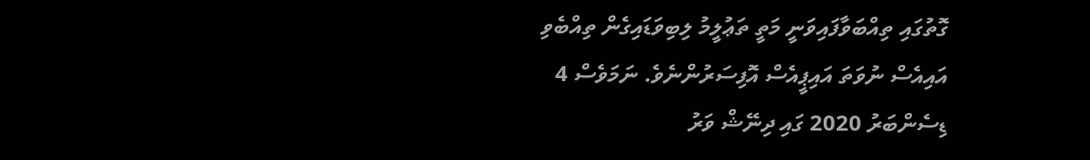ގޮތުގައި ތިއްބަވާފައިވަނީ މަތީ ތަޢުލީމު ލިބިވަޑައިގެން ތިއްބެވި އައިއެސް ނުވަތަ އައިޕީއެސް އޮފިސަރުންނެވެ. ނަމަވެސް 4 ޑިސެންބަރު 2020 ގައި ދިނޭޝް ވަރު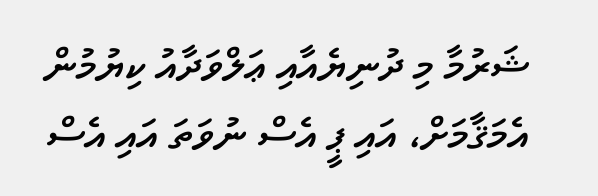ޝަރުމާ މި ދުނިޔެއާއި ޢަލްވަދާއު ކިޔުމުން އެމަޤާމަށް، އައި ޕީ އެސް ނުވަތަ އައި އެސް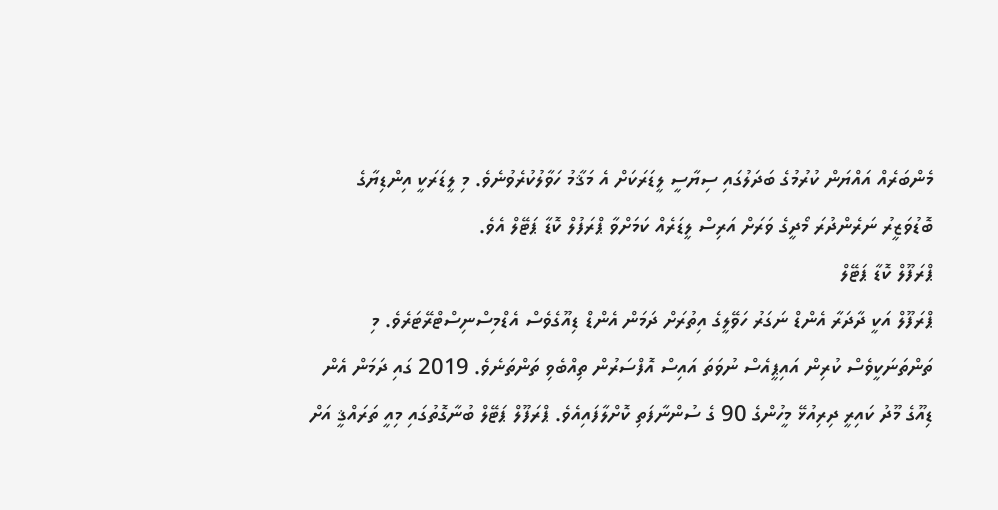މެންބަރެއް އައްޔަން ކުރުމުގެ ބަދަލުގައި ސިޔާސީ ލީޑަރަކަށް އެ މަޤާމު ހަވާލުކުރެވުނެވެ. މި ލީޑަރަކީ އިންޑިޔާގެ ބޮޑުވަޒީރު ނަރެންދުރަ މޯދީގެ ވަރަށް އަރިސް ލީޑަރެއް ކަމަށްވާ ޕްރަފުލް ކޮޑާ ޕަޓޭލް އެވެ.
ޕްރަފޫލް ކޮޑާ ޕަޓޭލް
ޕްރަފޫލް އަކީ ދާދަރާ އެންޑް ނަގަރު ހަވޭލީގެ އިތުރަށް ދަމަން އެންޑް ޑިއޫގެވެސް އެޑްމިސްނިސްޓްރޭޓަރެވެ. މި ތަންތަނަކީވެސް ކުރިން އައިޕީއެސް ނުވަތަ އައިސް އޮފްސަރުން ތިއްބެވި ތަންތަނެވެ. 2019 ގައި ދަމަން އެން ޑިއޫގެ މޫދު ކައިރީ ދިރިއުޅޭ މީހުންގެ 90 ގެ ސުންނާފަތި ކޮށްލާފައިއެވެ. ޕްރަފޫލް ޕަޓޭލް ބުނާގޮތުގައި މިއީ ތަރައްޤީ އަށް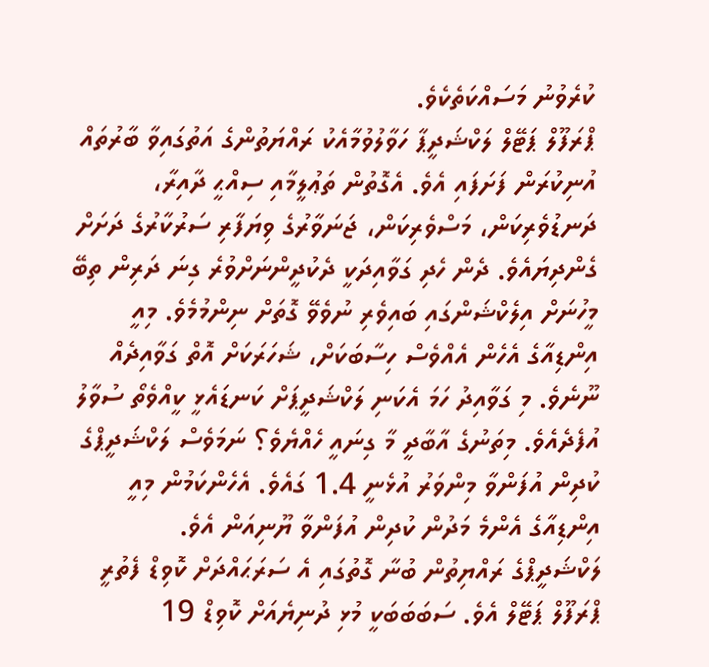ކުރެވުނު މަސައްކަތެކެވެ.
ޕްރަފޫލް ޕަޓޭލް ލަކްޝަދީޕާ ހަވާލުވުމާއެކު ރައްޔަތުންގެ އަތުގައިވާ ބާރުތައް އުނިކުރަން ފަށަފައި އެވެ. އެގޮތުން ތަޢުލީމާއި ސިއްޙީ ދާއިރާ، ދަނޑުވެރިކަން، މަސްވެރިކަން، ޖަނަވާރުގެ ވިޔަފާރި ސަރުކާރުގެ ދަށަށް ގެންދިޔައެވެ. ދެން ހެދި ގަވާއިދަކީ ދެކުދީންނަށްވުރެ ގިނަ ދަރިން ތިބޭ މީހުނަށް އިލެކްޝަންގައި ބައިވެރި ނުވެވޭ ގޮތަށް ނިންމުމެވެ. މިއީ އިންޑިއާގެ އެހެން އެއްވެސް ހިސާބަކަށް، ޝަހަރަކަށް އޮތް ގަވާއިދެއް ނޫނެވެ. މި ގަވާއިދު ހަމަ އެކަނި ލަކްޝަދީޕަށް ކަނޑައެޅީ ކީއްވެތޯ ސުވާލު އުފެދެއެވެ. މިތަނުގެ އާބާދީ މާ ގިނައީ ހެއްޔެވެ؟ ނަމަވެސް ލަކްޝަދީޕްގެ ކުދިން އުފަންވާ މިންވަރު އުޅެނީ 1.4 ގައެވެ. އެހެންކަމުން މިއީ އިންޑިއާގެ އެންމެ މަދުން ކުދިން އުފަންވާ ޔޫނިއަން އެވެ.
ލަކްޝަދީޕްގެ ރައްޔިތުން ބުނާ ގޮތުގައި އެ ސަރަޙައްދަށް ކޮވިޑް ފެތުރީ ޕްރަފޫލް ޕަޓޭލް އެވެ. ސަބަބަބަކީ މުޅި ދުނިޔެއަށް ކޮވިޑް 19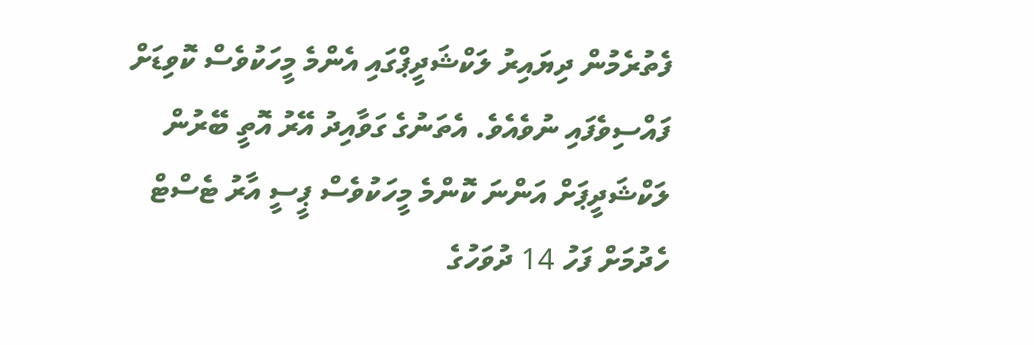ފެތުރެމުން ދިޔައިރު ލަކްޝަދީޕްގައި އެންމެ މީހަކުވެސް ކޮވިޑަށް ފައްސިވެފައި ނުވެއެވެ. އެތަނުގެ ގަވާއިދު އޭރު އޮތީ ބޭރުން ލަކްޝަދީޕަށް އަންނަ ކޮންމެ މީހަކުވެސް ޕީސީ އާރު ޓެސްޓް ހެދުމަށް ފަހު 14 ދުވަހުގެ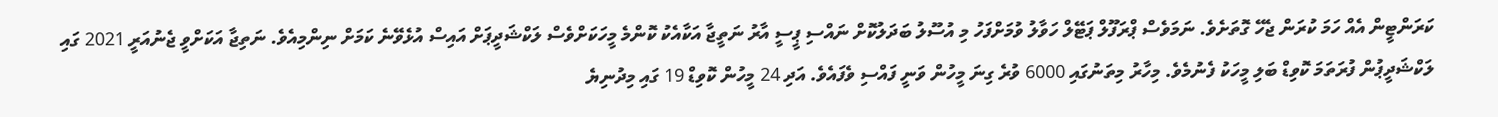ކަރަންޓީން އެއް ހަމަ ކުރަން ޖެހޭ ގޮތަށެވެ. ނަމަވެސް ޕްރަފޫލް ޕަޓޭލް ހަވާލު ވުމަށްފަހު މި އުސޫލު ބަދަލުކޮށް ނައްސި ޕީސީ އާރު ނަތީޖާ އަކާއެކު ކޮންމެ މީހަކަށްވެސް ލަކްޝަދީޕަށް އައިސް އުޅެވޭނެ ކަމަށް ނިންމިއެވެ. ނަތިޖާ އަކަށްވީ ޖެނުއަރީ 2021 ގައި ލަކްޝަދީޕުން ފުރަތަމަ ކޮވިޑް ބަލި މީހަކު ފެނުމެވެ. މިހާރު މިތަނުގައި 6000 ވުރެ ގިނަ މީހުން ވަނީ ފައްސި ވެފައެވެ. އަދި 24 މީހުން ކޮވިޑް 19 ގައި މިދުނިޔެ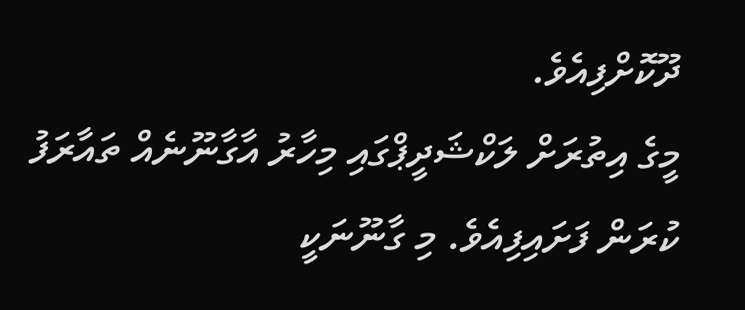ދޫކޮށްފިއެވެ.
މީގެ އިތުރަށް ލަކްޝަދީޕްގައި މިހާރު އާގާނޫނެއް ތައާރަފު ކުރަން ފަށައިފިއެވެ. މި ގާނޫނަކީ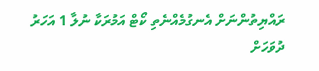ރައްޔިތުންނަށް އެނގުމެއްނެތި ކޯޓް އަމުރަކާ ނުލާ 1 އަހަރު ދުވަހަށް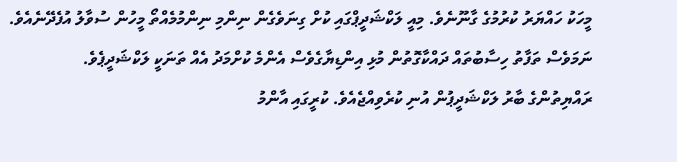މީހަކު ހައްޔަރު ކުރުމުގެ ގާނޫނެވެ. މިއީ ލަކްޝަދީޕްގައި ކުށް ގިނަވެގެން ނިންމި ނިންމުމެއްތޯ މީހުން ސުވާލު އުފެދޭނެއެވެ. ނަމަވެސް ތަފާތު ހިސާބުތައް ދައްކާގޮތުން މުޅި އިންޑިޔާގެވެސް އެންމެ ކުށްމަދު އެއް ތަނަކީ ލަކްޝަދީޕެވެ.
ރައްޔިތުންގެ ބާރު ލަކްޝަދީޕުން އުނި ކުރެވިއްޖެއެވެ. ކުރީގައި އާންމު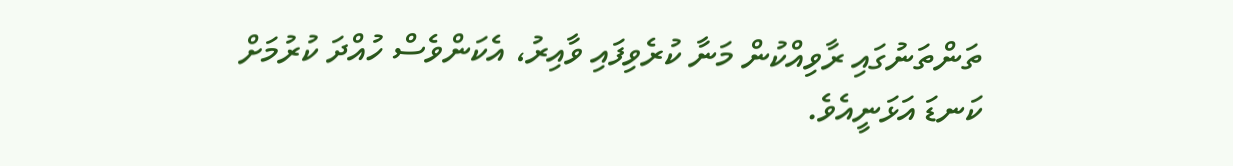ތަންތަނުގައި ރާވިއްކުން މަނާ ކުރެވިފައި ވާއިރު، އެކަންވެސް ހުއްދަ ކުރުމަށް ކަނޑަ އަޅަނީއެވެ.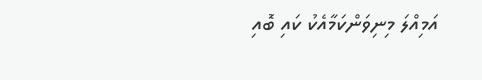އަމިއްލަ މިނިވަންކަމާއެކު ކައި ބޮއި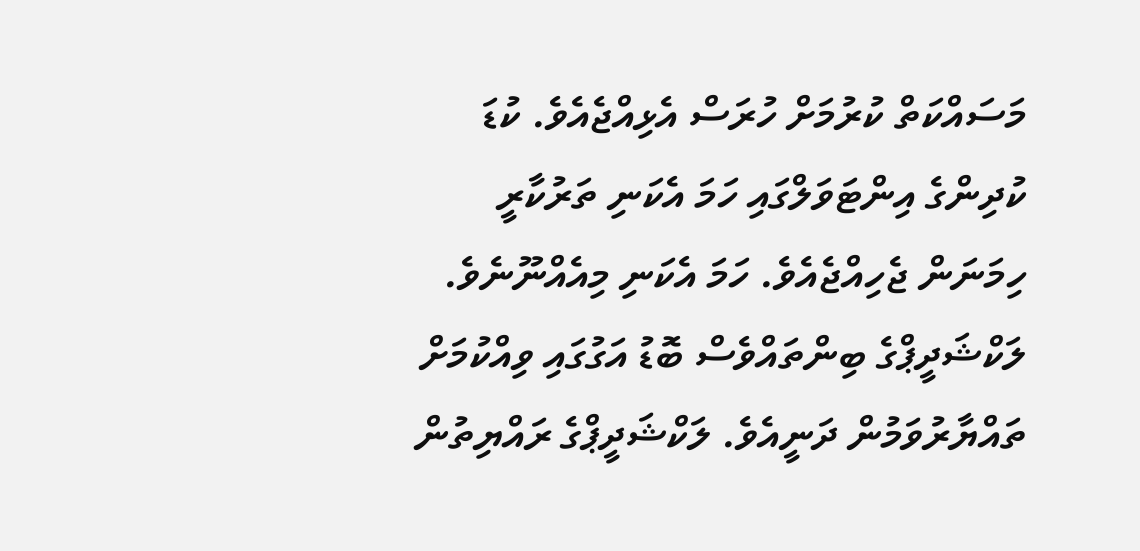މަސައްކަތް ކުރުމަށް ހުރަސް އެޅިއްޖެއެވެ. ކުޑަ ކުދިންގެ އިންޓަވަލްގައި ހަމަ އެކަނި ތަރުކާރީ ހިމަނަން ޖެހިއްޖެއެވެ. ހަމަ އެކަނި މިއެއްނޫނެވެ. ލަކްޝަދީޕްގެ ބިންތައްވެސް ބޮޑު އަގުގައި ވިއްކުމަށް ތައްޔާރުވަމުން ދަނީއެވެ. ލަކްޝަދީޕްގެ ރައްޔިތުން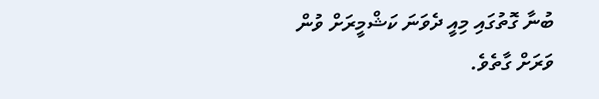ބުނާ ގޮތުގައި މިއީ ދެވަނަ ކަޝްމީރަށް ވުން ވަރަށް ގާތެވެ.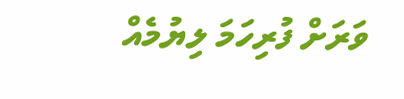ވަރަށް ފުރިހަމަ ލިޔުމެއް